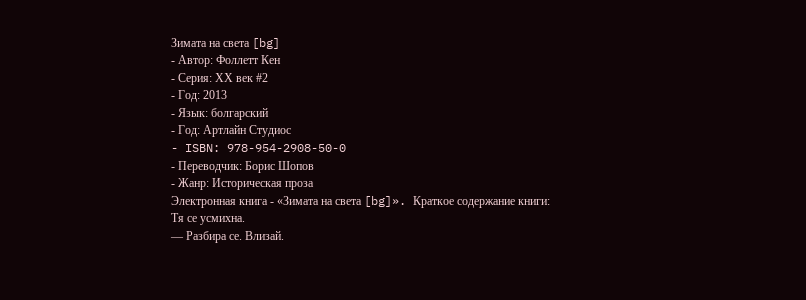Зимата на света [bg]
- Автор: Фоллетт Кен
- Серия: ХХ век #2
- Год: 2013
- Язык: болгарский
- Год: Артлайн Студиос
- ISBN: 978-954-2908-50-0
- Переводчик: Борис Шопов
- Жанр: Историческая проза
Электронная книга - «Зимата на света [bg]». Краткое содержание книги:
Тя се усмихна.
— Разбира се. Влизай.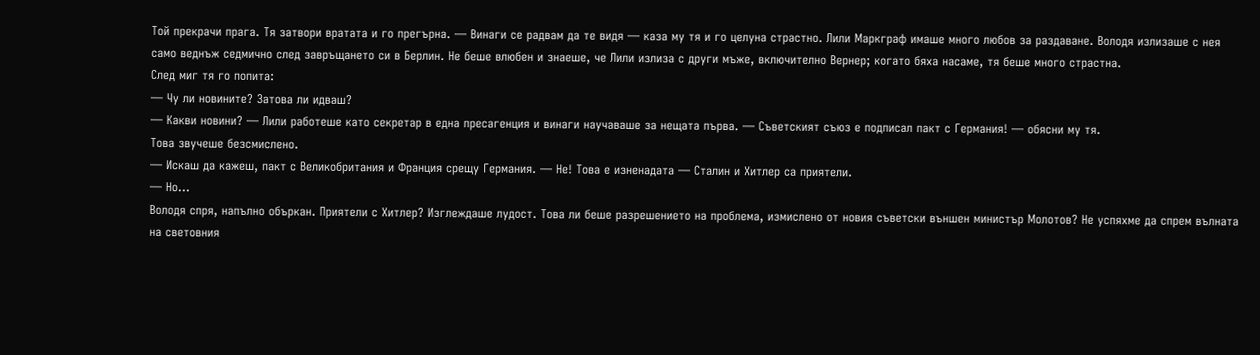Той прекрачи прага. Тя затвори вратата и го прегърна. — Винаги се радвам да те видя — каза му тя и го целуна страстно. Лили Маркграф имаше много любов за раздаване. Володя излизаше с нея само веднъж седмично след завръщането си в Берлин. Не беше влюбен и знаеше, че Лили излиза с други мъже, включително Вернер; когато бяха насаме, тя беше много страстна.
След миг тя го попита:
— Чу ли новините? Затова ли идваш?
— Какви новини? — Лили работеше като секретар в една пресагенция и винаги научаваше за нещата първа. — Съветският съюз е подписал пакт с Германия! — обясни му тя.
Това звучеше безсмислено.
— Искаш да кажеш, пакт с Великобритания и Франция срещу Германия. — Не! Това е изненадата — Сталин и Хитлер са приятели.
— Но…
Володя спря, напълно объркан. Приятели с Хитлер? Изглеждаше лудост. Това ли беше разрешението на проблема, измислено от новия съветски външен министър Молотов? Не успяхме да спрем вълната на световния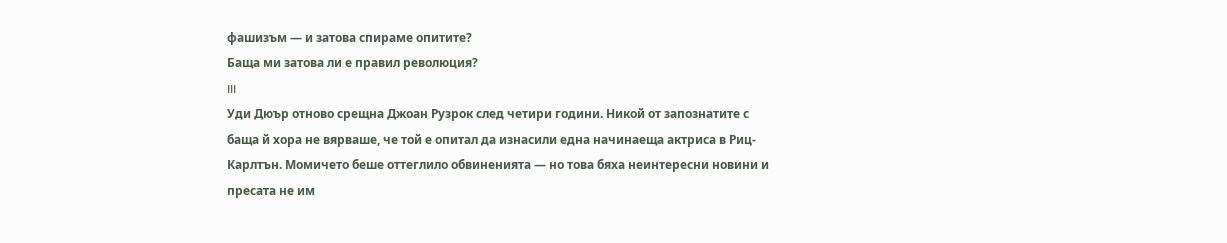фашизъм — и затова спираме опитите?
Баща ми затова ли е правил революция?
III
Уди Дюър отново срещна Джоан Рузрок след четири години. Никой от запознатите с баща й хора не вярваше, че той е опитал да изнасили една начинаеща актриса в Риц-Карлтън. Момичето беше оттеглило обвиненията — но това бяха неинтересни новини и пресата не им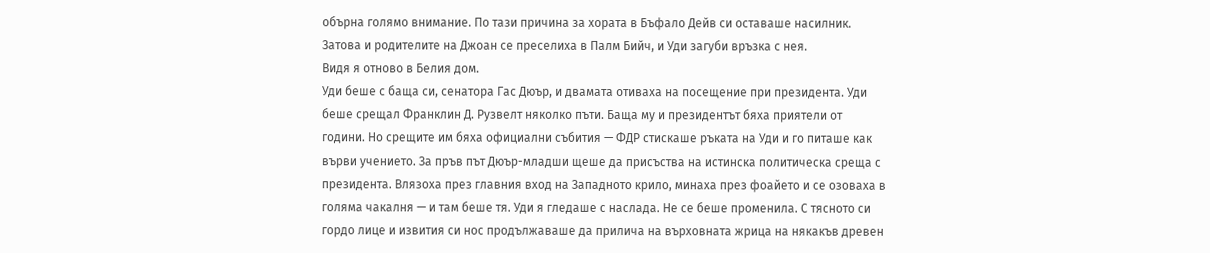обърна голямо внимание. По тази причина за хората в Бъфало Дейв си оставаше насилник. Затова и родителите на Джоан се преселиха в Палм Бийч, и Уди загуби връзка с нея.
Видя я отново в Белия дом.
Уди беше с баща си, сенатора Гас Дюър, и двамата отиваха на посещение при президента. Уди беше срещал Франклин Д. Рузвелт няколко пъти. Баща му и президентът бяха приятели от години. Но срещите им бяха официални събития — ФДР стискаше ръката на Уди и го питаше как върви учението. За пръв път Дюър-младши щеше да присъства на истинска политическа среща с президента. Влязоха през главния вход на Западното крило, минаха през фоайето и се озоваха в голяма чакалня — и там беше тя. Уди я гледаше с наслада. Не се беше променила. С тясното си гордо лице и извития си нос продължаваше да прилича на върховната жрица на някакъв древен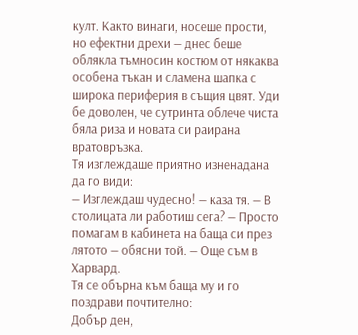култ. Както винаги, носеше прости, но ефектни дрехи — днес беше облякла тъмносин костюм от някаква особена тъкан и сламена шапка с широка периферия в същия цвят. Уди бе доволен, че сутринта облече чиста бяла риза и новата си раирана вратовръзка.
Тя изглеждаше приятно изненадана да го види:
— Изглеждаш чудесно! — каза тя. — В столицата ли работиш сега? — Просто помагам в кабинета на баща си през лятото — обясни той. — Още съм в Харвард.
Тя се обърна към баща му и го поздрави почтително:
Добър ден,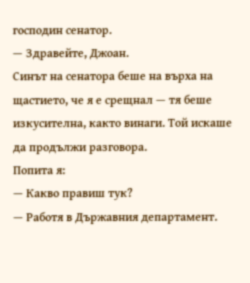господин сенатор.
— Здравейте, Джоан.
Синът на сенатора беше на върха на щастието, че я е срещнал — тя беше изкусителна, както винаги. Той искаше да продължи разговора.
Попита я:
— Какво правиш тук?
— Работя в Държавния департамент.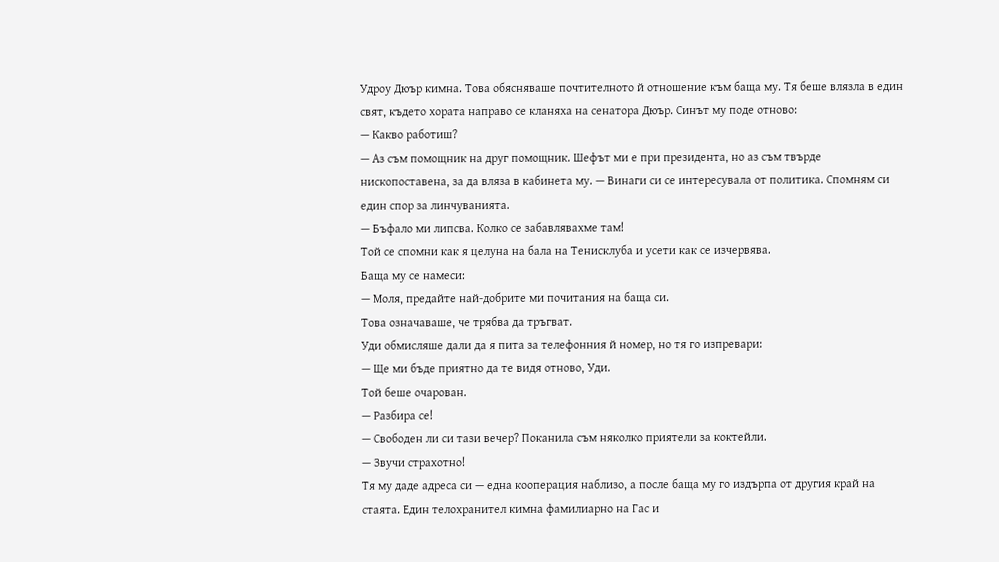Удроу Дюър кимна. Това обясняваше почтителното й отношение към баща му. Тя беше влязла в един свят, където хората направо се кланяха на сенатора Дюър. Синът му поде отново:
— Какво работиш?
— Аз съм помощник на друг помощник. Шефът ми е при президента, но аз съм твърде нископоставена, за да вляза в кабинета му. — Винаги си се интересувала от политика. Спомням си един спор за линчуванията.
— Бъфало ми липсва. Колко се забавлявахме там!
Той се спомни как я целуна на бала на Тенисклуба и усети как се изчервява.
Баща му се намеси:
— Моля, предайте най-добрите ми почитания на баща си.
Това означаваше, че трябва да тръгват.
Уди обмисляше дали да я пита за телефонния й номер, но тя го изпревари:
— Ще ми бъде приятно да те видя отново, Уди.
Той беше очарован.
— Разбира се!
— Свободен ли си тази вечер? Поканила съм няколко приятели за коктейли.
— Звучи страхотно!
Тя му даде адреса си — една кооперация наблизо, а после баща му го издърпа от другия край на стаята. Един телохранител кимна фамилиарно на Гас и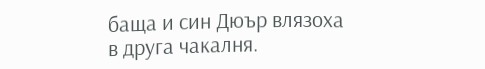баща и син Дюър влязоха в друга чакалня.